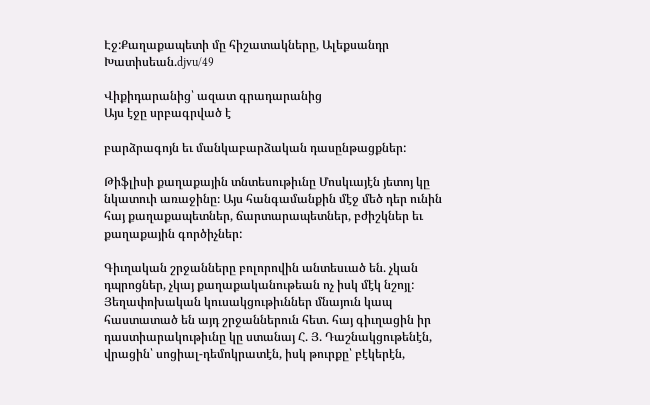Էջ:Քաղաքապետի մը հիշատակները, Ալեքսանդր Խատիսեան.djvu/49

Վիքիդարանից՝ ազատ գրադարանից
Այս էջը սրբագրված է

բարձրագոյն եւ մանկաբարձական դասընթացքներ:

Թիֆլիսի քաղաքային տնտեսութիւնը Մոսկւայէն յետոյ կը նկատուի առաջինը։ Այս հանգամանքին մէջ մեծ դեր ունին հայ քաղաքապետներ, ճարտարապետներ, բժիշկներ եւ քաղաքային գործիչներ:

Գիւղական շրջանները բոլորովին անտեսւած են. չկան դպրոցներ, չկայ քաղաքականութեան ոչ իսկ մէկ նշոյլ: Յեղափոխական կուսակցութիւններ մնայուն կապ հաստատած են այդ շրջաններուն հետ. հայ գիւղացին իր դաստիարակութիւնը կը ստանայ Հ. Յ. Դաշնակցութենէն, վրացին՝ սոցիալ-դեմոկրատէն, իսկ թուրքը՝ բէկերէն,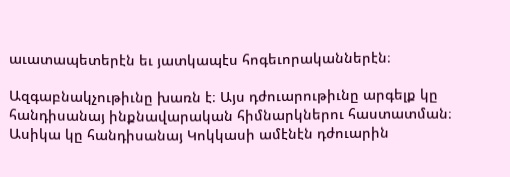աւատապետերէն եւ յատկապէս հոգեւորականներէն։

Ազգաբնակչութիւնը խառն է։ Այս դժուարութիւնը արգելք կը հանդիսանայ ինքնավարական հիմնարկներու հաստատման։ Ասիկա կը հանդիսանայ Կոկկասի ամէնէն դժուարին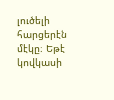լուծելի հարցերէն մէկը։ Եթէ կովկասի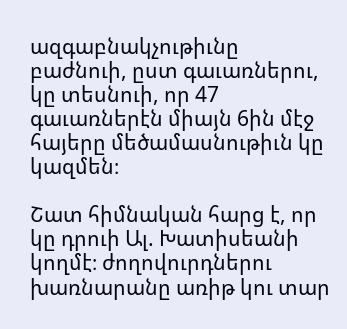ազգաբնակչութիւնը բաժնուի, ըստ գաւառներու, կը տեսնուի, որ 47 գաւառներէն միայն 6ին մէջ հայերը մեծամասնութիւն կը կազմեն։

Շատ հիմնական հարց է, որ կը դրուի Ալ. Խատիսեանի կողմէ։ ժողովուրդներու խառնարանը առիթ կու տար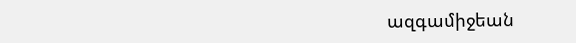ազգամիջեան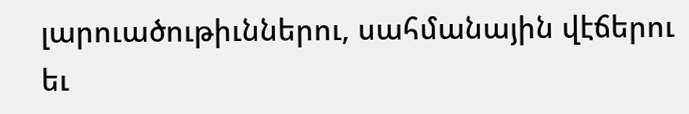լարուածութիւններու, սահմանային վէճերու եւ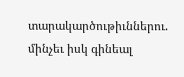տարակարծութիւններու. մինչեւ իսկ գինեալ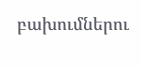բախումներու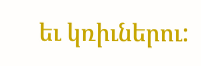եւ կռիւներու: